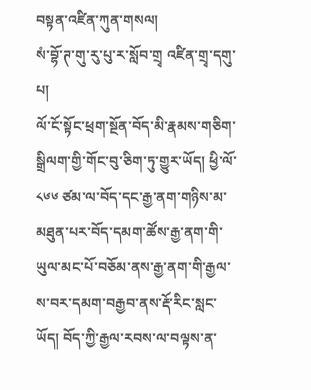བསྟན་འཛིན་ཀུན་གསལ།
སཾ་བྷོ་ཊ་གུ་རུ་པུ་ར་སློབ་གྲྭ འཛིན་གྲྭ་དགུ་པ།
ལོ་ངོ་སྟོང་ཕྲག་སྔོན་བོད་མི་རྣམས་གཅིག་སྒྲིལག་གྱི་གོང་བུ་ཅིག་ཏུ་གྱུར་ཡོད། ཕྱི་ལོ་༨༦༦ ཙམ་ལ་བོད་དང་རྒྱ་ནག་གཉིས་མ་མཐུན་པར་བོད་དམག་ཚོས་རྒྱ་ནག་གི་ཡུལ་མང་པོ་བཅོམ་ནས་རྒྱ་ནག་གི་རྒྱལ་ས་བར་དམག་བརྒྱབ་ནས་རྡོ་རིང་སླང་ཡོད། བོད་ཀྱི་རྒྱལ་རབས་ལ་བལྟས་ན་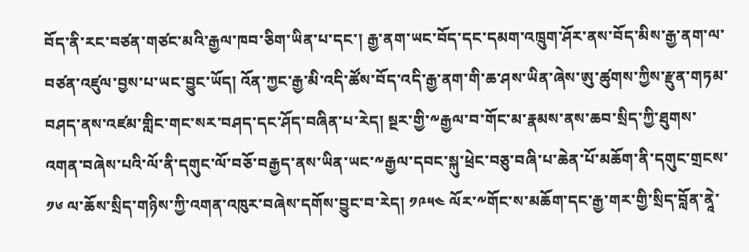བོད་ནི་རང་བཙན་གཙང་མའི་རྒྱལ་ཁབ་ཅིག་ཡིན་པ་དང་། རྒྱ་ནག་ཡང་བོད་དང་དམག་འཁྲུག་ཤོར་ནས་བོད་མིས་རྒྱ་ནག་ལ་བཙན་འཛུལ་བྱས་པ་ཡང་བྱུང་ཡོད། འོན་ཀྱང་རྒྱ་མི་འདི་ཚོས་བོད་འདི་རྒྱ་ནག་གི་ཆ་ཤས་ཡིན་ཞེས་ཨུ་ཚུགས་ཀྱིས་རྫུན་གཏམ་བཤད་ནས་འཛམ་གླིང་གང་སར་བཤད་དང་ཤོད་བཞིན་པ་རེད། སྔར་གྱི་༸རྒྱལ་བ་གོང་མ་རྣམས་ནས་ཆབ་སྲིད་ཀྱི་ཐུགས་འགན་བཞེས་པའི་ལོ་ནི་དགུང་ལོ་བཅོ་བརྒྱད་ནས་ཡིན་ཡང་༸རྒྱལ་དབང་སྐུ་ཕྲེང་བཅུ་བཞི་པ་ཆེན་པོ་མཆོག་ནི་དགུང་གྲངས་༡༦ ལ་ཆོས་སྲིད་གཉིས་ཀྱི་འགན་འཁུར་བཞེས་དགོས་བྱུང་བ་རེད། ༡༩༥༤ ལོར་༸གོང་ས་མཆོག་དང་རྒྱ་གར་གྱི་སྲིད་བློན་ནཱེ་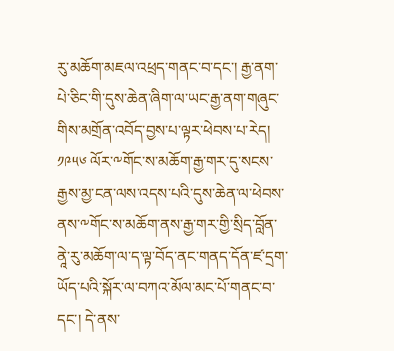རུ་མཆོག་མཇལ་འཕྲད་གནང་བ་དང་། རྒྱ་ནག་པེ་ཅིང་གི་དུས་ཆེན་ཞིག་ལ་ཡང་རྒྱ་ནག་གཞུང་གིས་མགྲོན་འབོད་བྱས་པ་ལྟར་ཕེབས་པ་རེད། ༡༩༥༦ ལོར་༸གོང་ས་མཆོག་རྒྱ་གར་དུ་སངས་རྒྱས་མྱ་ངན་ལས་འདས་པའི་དུས་ཆེན་ལ་ཕེབས་ནས་༸གོང་ས་མཆོག་ནས་རྒྱ་གར་གྱི་སྲིད་བློན་ནཱེ་རུ་མཆོག་ལ་ད་ལྟ་བོད་ནང་གནད་དོན་ཛ་དྲག་ཡོད་པའི་སྐོར་ལ་བཀའ་མོལ་མང་པོ་གནང་བ་དང་། དེ་ནས་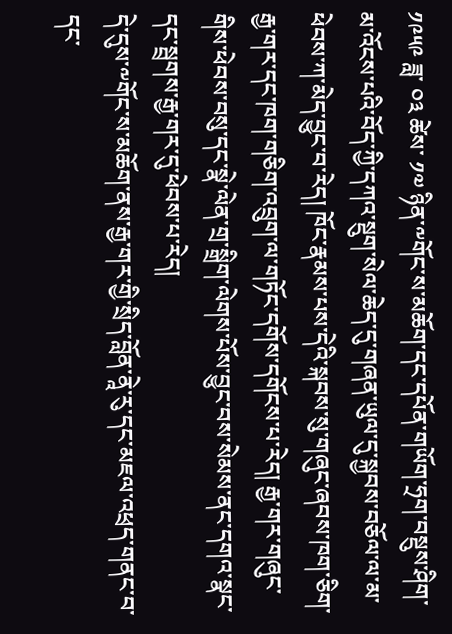༡༩༥༩ ཟླ་ ༠༣ ཚེས་ ༡༧ ཉིན་༸གོང་ས་མཆོག་དང་དཔོན་གཡོག་ཧྲག་བསྡུས་ཤིག་མ་འོངས་པའི་བོད་ཀྱི་དཀའ་སྡུག་སེལ་ཆེད་དུ་གཞན་ཡུལ་དུ་སྐྱབས་བཅོལ་ལ་མ་ཕེབས་ཀ་མེད་བྱུང་བ་རེད། ཁོང་རྣམས་པས་དེའི་སྐབས་སུ་གཞུང་ཞབས་ཁག་ཅིག་རྒྱ་གར་དང་ཁག་གཅིག་འབྲུག་ལ་གཏོང་དགོས་དགོངས་པ་རེད། རྒྱ་གར་གཞུང་གིས་ཕེབས་བསུ་དང་སྣེ་ལེན་གྲ་སྒྲིག་ལེགས་པོས་བྱུང་བས་སེམས་ནང་དགའ་སྣང་དང་སྦྲགས་རྒྱ་གར་དུ་ཕེབས་པ་རེད།
དེ་དུས་༸གོང་ས་མཆོག་ནས་རྒྱ་གར་གྱི་སྲིད་བློན་ནཱེ་རུ་དང་མཇལ་འཕྲད་གནང་བ་དང་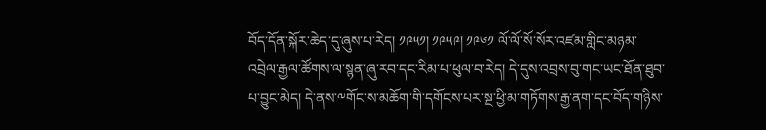བོད་དོན་སྐོར་ཆེད་དུ་ཞུས་པ་རེད། ༡༩༥༡། ༡༩༥༩། ༡༩༦༡ ལོ་ལོ་སོ་སོར་འཛམ་གླིང་མཉམ་འབྲེལ་རྒྱལ་ཚོགས་ལ་སྙན་ཞུ་རབ་དང་རིམ་པ་ཕུལ་བ་རེད། དེ་དུས་འབྲས་བུ་གང་ཡང་ཐོན་ཐུབ་པ་བྱུང་མེད། དེ་ནས་༸གོང་ས་མཆོག་གི་དགོངས་པར་སྔ་ཕྱི་མ་གཏོགས་རྒྱ་ནག་དང་བོད་གཉིས་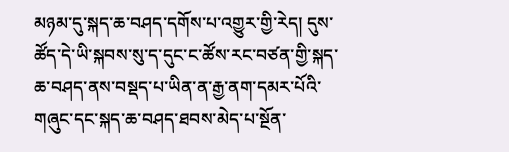མཉམ་དུ་སྐད་ཆ་བཤད་དགོས་པ་འགྱུར་གྱི་རེད། དུས་ཚོད་དེ་ཡི་སྐབས་སུ་ད་དུང་ང་ཚོས་རང་བཙན་གྱི་སྐད་ཆ་བཤད་ནས་བསྡད་པ་ཡིན་ན་རྒྱ་ནག་དམར་པོའི་གཞུང་དང་སྐད་ཆ་བཤད་ཐབས་མེད་པ་སྔོན་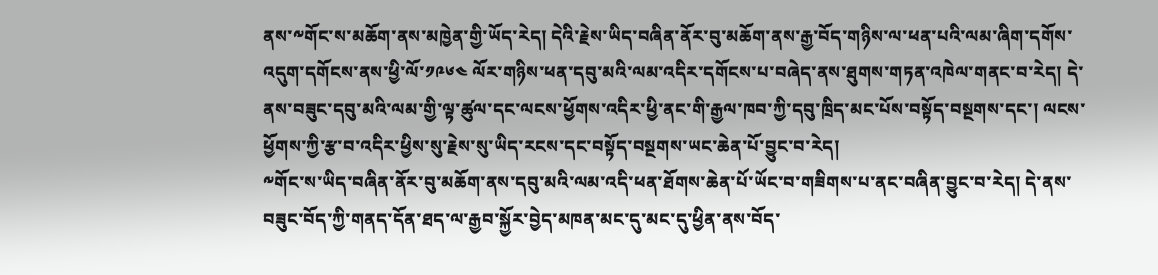ནས་༸གོང་ས་མཆོག་ནས་མཁྱེན་གྱི་ཡོད་རེད། དེའི་རྗེས་ཡིད་བཞིན་ནོར་བུ་མཆོག་ནས་རྒྱ་བོད་གཉིས་ལ་ཕན་པའི་ལམ་ཞིག་དགོས་འདུག་དགོངས་ནས་ཕྱི་ལོ་༡༩༦༤ ལོར་གཉིས་ཕན་དབུ་མའི་ལམ་འདིར་དགོངས་པ་བཞེད་ནས་ཐུགས་གཏན་འཁེལ་གནང་བ་རེད། དེ་ནས་བཟུང་དབུ་མའི་ལམ་གྱི་ལྟ་ཚུལ་དང་ལངས་ཕྱོགས་འདིར་ཕྱི་ནང་གི་རྒྱལ་ཁབ་ཀྱི་དབུ་ཁྲིད་མང་པོས་བསྟོད་བསྔགས་དང་། ལངས་ཕྱོགས་ཀྱི་རྩ་བ་འདིར་ཕྱིས་སུ་རྗེས་སུ་ཡིད་རངས་དང་བསྟོད་བསྔགས་ཡང་ཆེན་པོ་བྱུང་བ་རེད།
༸གོང་ས་ཡིད་བཞིན་ནོར་བུ་མཆོག་ནས་དབུ་མའི་ལམ་འདི་ཕན་ཐོགས་ཆེན་པོ་ཡོང་བ་གཟིགས་པ་ནང་བཞིན་བྱུང་བ་རེད། དེ་ནས་བཟུང་བོད་ཀྱི་གནད་དོན་ཐད་ལ་རྒྱབ་སྐྱོར་བྱེད་མཁན་མང་དུ་མང་དུ་ཕྱིན་ནས་བོད་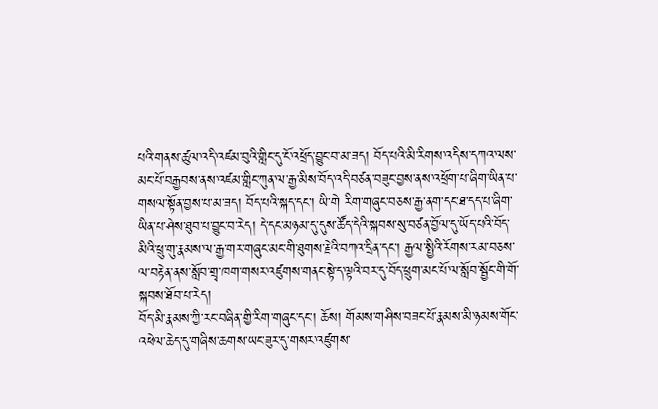པའི་གནས་ཚུལ་འདི་འཛམ་བུའི་གླིང་དུ་ངོ་འཕྲོད་བྱུང་བ་མ་ཟད། བོད་པའི་མི་རིགས་འདིས་དཀའ་ལས་མང་པོ་བརྒྱབས་ནས་འཛམ་གླིང་ཀུན་ལ་རྒྱ་མིས་བོད་འདི་བཙན་བཟུང་བྱས་ནས་འཕྲོག་པ་ཞིག་ཡིན་པ་གསལ་སྟོན་བྱས་པ་མ་ཟད། བོད་པའི་སྐད་དང་། ཡི་གེ རིག་གཞུང་བཅས་རྒྱ་ནག་དང་ཐ་དད་པ་ཞིག་ཡིན་པ་ཤེས་ཐུབ་པ་བྱུང་བ་རེད། དེ་དང་མཉམ་དུ་དུས་ཚོད་དེའི་སྐབས་སུ་བཙན་བྱོལ་དུ་ཡོད་པའི་བོད་མིའི་ཕྲུ་གུ་རྣམས་ལ་རྒྱ་གར་གཞུང་མང་གི་ཐུགས་རྗེའི་བཀའ་དྲིན་དང་། རྒྱལ་སྤྱིའི་རོགས་རམ་བཅས་ལ་བརྟེན་ནས་སློབ་གྲྭ་ཁག་གསར་འཛུགས་གནང་སྟེ་ད་ལྟའི་བར་དུ་བོད་ཕྲུག་མང་པོ་ལ་སློབ་སྦྱོང་གི་གོ་སྐབས་ཐོབ་པ་རེད།
བོད་མི་རྣམས་ཀྱི་རང་བཞིན་གྱི་རིག་གཞུང་དང་། ཆོས། གོམས་གཤིས་བཟང་པོ་རྣམས་མི་ཉམས་གོང་འཕེལ་ཆེད་དུ་གཞིས་ཆགས་ཡང་ཟུར་དུ་གསར་འཛུགས་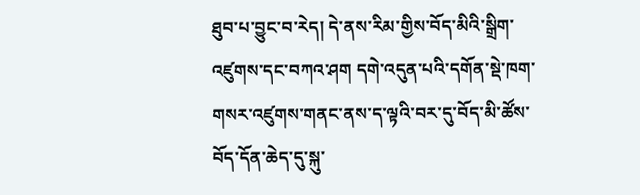ཐུབ་པ་བྱུང་བ་རེད། དེ་ནས་རིམ་གྱིས་བོད་མིའི་སྒྲིག་འཛུགས་དང་བཀའ་ཤག དགེ་འདུན་པའི་དགོན་སྡེ་ཁག་གསར་འཛུགས་གནང་ནས་ད་ལྟའི་བར་དུ་བོད་མི་ཚོས་བོད་དོན་ཆེད་དུ་སྐུ་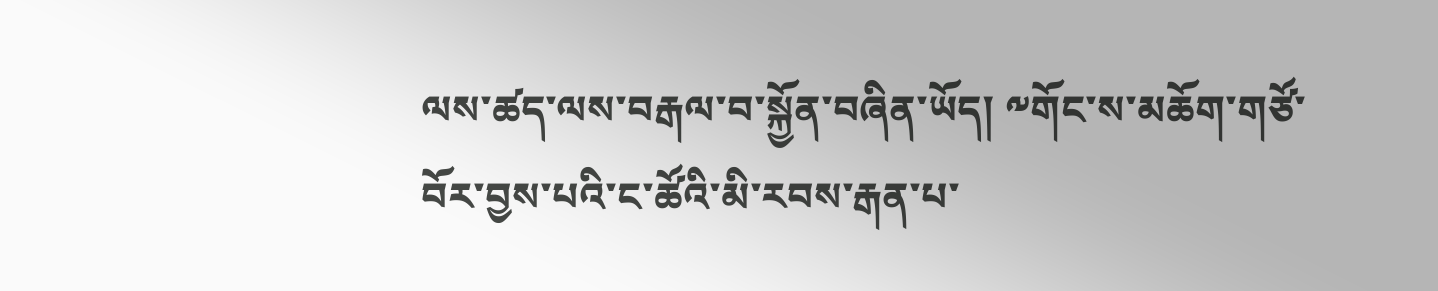ལས་ཚད་ལས་བརྒལ་བ་སྐྱོན་བཞིན་ཡོད། ༸གོང་ས་མཆོག་གཙོ་བོར་བྱས་པའི་ང་ཚོའི་མི་རབས་རྒན་པ་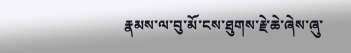རྣམས་ལ་བུ་མོ་ངས་ཐུགས་རྗེ་ཆེ་ཞེས་ཞུ་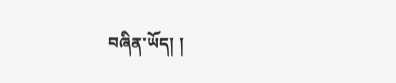བཞིན་ཡོད། །